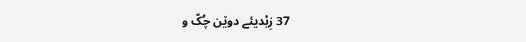37 زِبْدیئے دوێن چُکّ و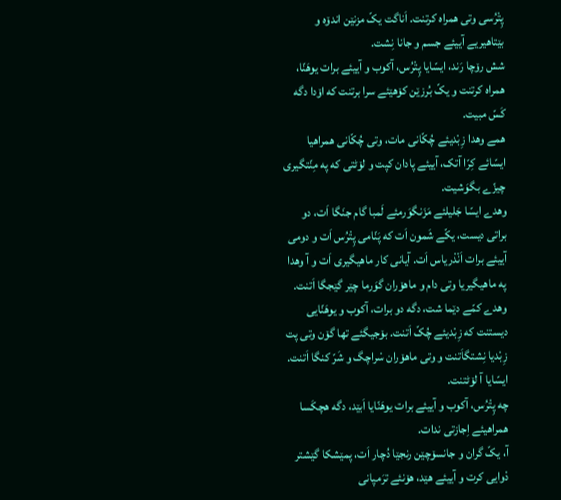پِتْرُسی وتی همراه کرتنت. اَناگت یکّ مزنێن اندۆه و بێتاهیریے آییئے جسم و جانا نِشت.
شش رۆچا رَند، ایسّایا پِتْرُس، آکوب و آییئے برات یوهَنّا، همراه کرتنت و یکّ بُرزێن کۆهێئے سرا برتنت که اۆدا دگه کَسّ مبیت.
همے وهدا زِبْدیئے چُکّانی مات، وتی چُکّانی همراهیا ایسّائے کِرّا آتک، آییئے پادان کپت و لۆٹتی که په مِنّتگیری چیزّے بگوَشیت.
وهدے ایسّا جَلیلئے مَزَنگوَرمئے لَمبا گام جنَگا اَت، دو براتی دیست، یکّے شَمون اَت که پَنّامی پِتْرُس اَت و دومی آییئے برات اَنْدْریاس اَت. آیانی کار ماهیگیری اَت و آ وهدا په ماهیگیریا وتی دام و ماهۆران گوَرما چێر گێجگا اَتنت.
وهدے کمّے دێما شت، دگه دو برات، آکوب و یوهَنّایی دیستنت که زِبْدیئے چُکّ اَتنت. بۆجیگئے تها گۆن وتی پت زِبْدیا نِشتگاَتنت و وتی ماهۆران سْراچگ و شَرّ کنگا اَتنت. ایسّایا آ لۆٹتنت.
چه پِتْرُس، آکوب و آییئے برات یوهَنّایا اَبێد، دگه هچکَسا همراهیئے اِجازتی ندات.
آ، یکّ گران و جانسۆچێن رنجێا دُچار اَت، پمێشکا گێشتر دْوایی کرت و آییئے هێد، هۆنئے ترَمپانی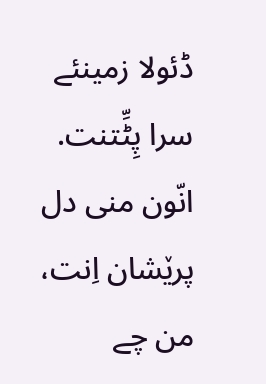ڈئولا زمینئے سرا پِٹِّتنت.
انّون منی دل پرێشان اِنت، من چے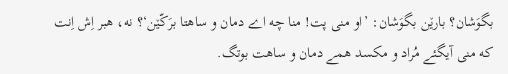بگوَشان؟ بارێن بگوَشان: ’او منی پت! منا چه اے دمان و ساهتا برَکّێن‘؟ نه، هبر اِش اِنت که منی آیگئے مُراد و مکسد همے دمان و ساهت بوتگ.